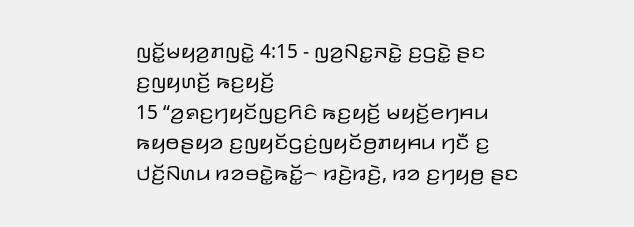ꤜꤢꤩ꤭ꤗꤟꤤ꤬ꤊꤜꤢꤧ꤭ 4:15 - ꤜꤤ꤬ꤡꤢ꤭ꤏꤢꤧ꤭ ꤢ꤬ꤞꤢꤧ꤭ ꤔꤢ ꤢ꤬ꤜꤟꤛꤢꤩ꤬ ꤒꤢ꤬ꤟꤢꤩ꤬
15 “ꤤ꤬ꤎꤢ꤬ꤚꤟꤢꤩꤜꤢ꤬ꤖꤢꤨ ꤒꤢ꤬ꤟꤢꤩ꤬ ꤗꤟꤢꤩ꤬ꤕꤚꤌꤣ ꤒꤟꤥꤔꤟꤤ ꤢ꤬ꤜꤟꤢꤩꤞꤢꤦ꤬ꤜꤟꤢꤩꤥ꤬ꤊꤟꤌꤣ ꤚꤢꤪ ꤢ꤬ ꤓꤢꤩ꤬ꤡꤛꤣ ꤙꤤꤋꤢꤧ꤭ꤒꤢꤩ꤭꤮ ꤙꤢꤧ꤬ꤙꤢꤧ꤬, ꤙꤤ ꤢ꤬ꤚꤟꤥ꤬ ꤔꤢ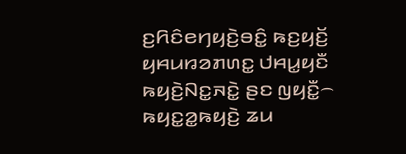ꤢ꤬ꤖꤢꤨꤕꤚꤟꤢꤧ꤬ꤋꤢꤨ꤭ ꤒꤢ꤬ꤟꤢꤩ꤬ ꤟꤌꤣꤙꤤꤊꤛꤢ꤭ ꤓꤌꤣ꤭ꤟꤢꤪ ꤒꤟꤢꤧ꤬ꤡꤢ꤭ꤏꤢꤧ꤭ ꤔꤢ ꤜꤟꤢꤪ꤭꤮ ꤒꤟꤢ꤭ꤤ꤭ꤒꤟꤢꤧ꤬ ꤘꤣ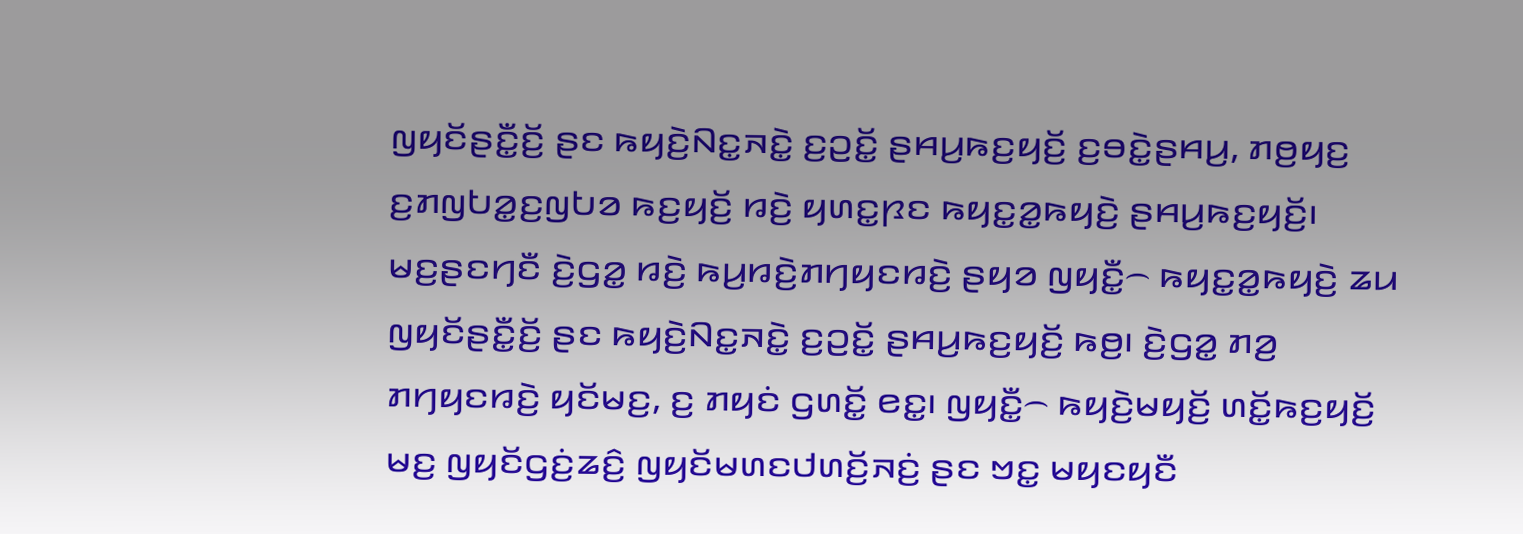ꤜꤟꤢꤩꤔꤢꤪ꤭ꤢꤩ꤬ ꤔꤢ ꤒꤟꤢꤧ꤬ꤡꤢ꤭ꤏꤢꤧ꤭ ꤢ꤬ꤑꤢꤩ꤭ ꤔꤌꤣ꤬ꤒꤢ꤬ꤟꤢꤩ꤬ ꤢ꤬ꤋꤢꤧ꤭ꤔꤌꤣ꤬, ꤊꤥ꤬ꤟꤢ꤬ ꤢ꤬ꤊꤜꤝꤤ꤭ꤢ꤬ꤜꤝꤤ ꤒꤢ꤬ꤟꤢꤩ꤬ ꤙꤢꤧ꤬ ꤟꤛꤢ꤭ꤐꤢ ꤒꤟꤢ꤭ꤤ꤭ꤒꤟꤢꤧ꤬ ꤔꤌꤣ꤬ꤒꤢ꤬ꤟꤢꤩ꤬꤯ ꤗꤢ꤬ꤔꤢꤚꤢꤪ ꤢꤧ꤬ꤞꤤ꤭ ꤙꤢꤧ꤬ ꤒꤣ꤬ꤙꤢꤧ꤬ꤊꤚꤟꤢꤙꤢꤧ꤬ ꤔꤟꤤ ꤜꤟꤢꤪ꤭꤮ ꤒꤟꤢ꤭ꤤ꤭ꤒꤟꤢꤧ꤬ ꤘꤣ ꤜꤟꤢꤩꤔꤢꤪ꤭ꤢꤩ꤬ ꤔꤢ ꤒꤟꤢꤧ꤬ꤡꤢ꤭ꤏꤢꤧ꤭ ꤢ꤬ꤑꤢꤩ꤭ ꤔꤌꤣ꤬ꤒꤢ꤬ꤟꤢꤩ꤬ ꤒꤥ꤬꤯ ꤢꤧ꤬ꤞꤤ꤭ ꤊꤤ꤬ ꤊꤚꤟꤢꤙꤢꤧ꤬ ꤟꤢꤩꤗꤢ꤬, ꤢ꤬ ꤊꤟꤢꤦ ꤞꤛꤢꤩ꤭ ꤕꤢ꤭꤯ ꤜꤟꤢꤪ꤭꤮ ꤒꤟꤢꤧ꤬ꤗꤟꤢꤩ꤬ ꤛꤢꤩ꤭ꤒꤢ꤬ꤟꤢꤩ꤬ ꤗꤢ꤬ ꤜꤟꤢꤩꤞꤢꤦ꤬ꤘꤢꤨ꤬ ꤜꤟꤢꤩꤗꤛꤢꤓꤛꤢꤩ꤬ꤏꤢꤦ꤬ ꤔꤢ ꤠꤢ꤭ ꤗꤟꤢꤟꤢꤪ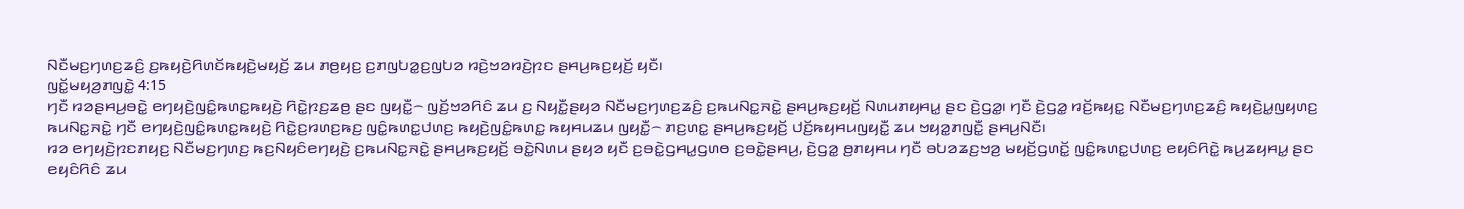ꤡꤢꤪꤗꤢ꤬ꤚꤛꤢ꤬ꤘꤢꤨ꤬ ꤢ꤬ꤒꤟꤢꤧ꤬ꤖꤛꤢꤩꤒꤟꤢꤧ꤬ꤗꤟꤢꤩ꤬ ꤘꤣ ꤊꤥ꤬ꤟꤢ꤬ ꤢ꤬ꤊꤜꤝꤤ꤭ꤢ꤬ꤜꤝꤤ ꤙꤢꤧ꤬ꤠꤤꤙꤢꤧ꤬ꤐꤢ ꤔꤌꤣ꤬ꤒꤢ꤬ꤟꤢꤩ꤬ ꤟꤢꤪ꤯
ꤜꤢꤩ꤭ꤗꤟꤤ꤬ꤊꤜꤢꤧ꤭ 4:15
ꤚꤢꤪ ꤙꤤꤔꤌꤣ꤬ꤋꤢꤧ꤭ ꤕꤚꤟꤢꤧ꤬ꤜꤢꤨ꤭ꤒꤛꤢ꤭ꤒꤟꤢꤧ꤬ ꤖꤢꤧ꤭ꤐꤢ꤬ꤘꤥ꤬ ꤔꤢ ꤜꤟꤢꤪ꤭꤮ ꤜꤢꤩ꤬ꤠꤤꤖꤢꤨ ꤘꤣ ꤢ꤬ ꤡꤟꤢꤪ꤭ꤔꤟꤤ ꤡꤢꤪꤗꤢ꤬ꤚꤛꤢ꤬ꤘꤢꤨ꤬ ꤢ꤬ꤒꤣꤡꤢ꤭ꤏꤢꤧ꤭ ꤔꤌꤣ꤬ꤒꤢ꤬ꤟꤢꤩ꤬ ꤡꤛꤣꤊꤟꤌꤣ꤭ ꤔꤢ ꤢꤧ꤬ꤞꤤ꤭꤯ ꤚꤢꤪ ꤢꤧ꤬ꤞꤤ꤭ ꤙꤢꤩ꤬ꤒꤟꤢ꤭ ꤡꤢꤪꤗꤢ꤬ꤚꤛꤢ꤬ꤘꤢꤨ꤬ ꤒꤟꤢꤧ꤬ꤣ꤭ꤜꤟꤛꤢ꤬ ꤒꤣꤡꤢ꤭ꤏꤢꤧ꤭ ꤚꤢꤪ ꤕꤚꤟꤢꤧ꤬ꤜꤢꤨ꤭ꤒꤛꤢ꤭ꤒꤟꤢꤧ꤬ ꤖꤢꤧ꤭ꤢ꤬ꤙꤛꤢ꤬ꤒꤢ꤬ ꤜꤢꤨ꤭ꤒꤛꤢ꤭ꤓꤛꤢ꤬ ꤒꤟꤢꤧ꤬ꤜꤢꤨ꤭ꤒꤛꤢ꤭ ꤒꤟꤌꤣꤘꤣ ꤜꤟꤢꤪ꤭꤮ ꤊꤢ꤬ꤛꤢ꤭ ꤔꤌꤣ꤬ꤒꤢ꤬ꤟꤢꤩ꤬ ꤓꤢꤩ꤬ꤒꤟꤌꤣꤜꤟꤢꤪ꤭ ꤘꤣ ꤠꤟꤤ꤭ꤊꤜꤢꤪ꤭ ꤔꤌꤣ꤬ꤡꤢꤪ꤯
ꤙꤤ ꤕꤚꤟꤢꤧ꤬ꤐꤢꤊꤟꤢ꤬ ꤡꤢꤪꤗꤢ꤬ꤚꤛꤢ꤬ ꤒꤢ꤬ꤡꤟꤢꤨꤕꤚꤟꤢꤧ꤬ ꤢ꤬ꤒꤣꤡꤢ꤭ꤏꤢꤧ꤭ ꤔꤌꤣ꤬ꤒꤢ꤬ꤟꤢꤩ꤬ ꤋꤢꤧ꤭ꤡꤛꤣ ꤔꤟꤤ ꤟꤢꤪ ꤢ꤬ꤋꤢꤧ꤭ꤞꤌꤣ꤭ꤞꤛꤥ ꤢ꤬ꤋꤢꤧ꤭ꤔꤌꤣ꤬, ꤢꤧ꤬ꤞꤤ꤭ ꤥ꤬ꤊꤟꤌꤣ ꤚꤢꤪ ꤋꤝꤤꤘꤢ꤬ꤠꤤ꤬ ꤗꤟꤢꤩ꤬ꤞꤛꤢꤩ꤭ ꤜꤢꤨ꤭ꤒꤛꤢ꤭ꤓꤛꤢ꤬ ꤕꤟꤢꤨꤖꤢꤧ꤭ ꤒꤣ꤬ꤘꤟꤌꤣ꤭ ꤔꤢ ꤕꤟꤢꤨꤖꤢꤨ ꤘꤣ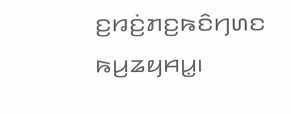ꤢ꤬ꤙꤢꤦ꤬ꤊꤢ꤬ꤒꤢꤨꤚꤛꤢ ꤒꤣ꤬ꤘꤟꤌꤣ꤭꤯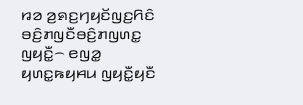ꤙꤤ ꤤ꤬ꤎꤢ꤬ꤚꤟꤢꤩꤜꤢ꤬ꤖꤢꤨ ꤋꤢꤨ꤬ꤊꤜꤢꤪꤋꤢꤨ꤬ꤊꤜꤛꤢ꤭ ꤜꤟꤢꤪ꤭꤮ ꤕꤜꤤ꤭ ꤟꤛꤢ꤭ꤒꤟꤌꤣ ꤜꤟꤢꤪ꤭ꤟꤢꤪ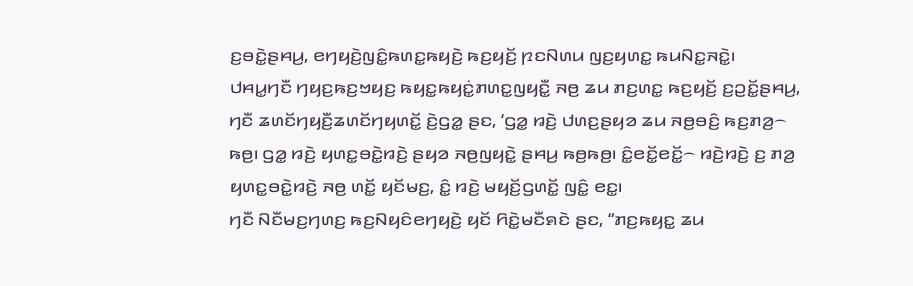ꤢ꤬ꤋꤢꤧ꤭ꤔꤌꤣ꤬, ꤕꤚꤟꤢꤧ꤬ꤜꤢꤨ꤭ꤒꤛꤢ꤭ꤒꤟꤢꤧ꤬ ꤒꤢ꤬ꤟꤢꤩ꤬ ꤐꤢꤡꤛꤣ ꤜꤢ꤬ꤟꤛꤢ꤭ ꤒꤣꤡꤢ꤭ꤏꤢꤧ꤭꤯
ꤓꤌꤣ꤭ꤚꤢꤪ ꤚꤟꤢ꤬ꤒꤢ꤬ꤠꤟꤢ꤬ ꤒꤟꤢ꤭ꤒꤟꤢꤦ꤭ꤊꤛꤢ꤭ꤜꤟꤢꤪ꤭ ꤏꤥ꤬ ꤘꤣ ꤊꤢ꤬ꤛꤢ꤭ ꤒꤢ꤬ꤟꤢꤩ꤬ ꤢ꤬ꤑꤢꤩ꤭ꤔꤌꤣ꤬, ꤚꤢꤪ ꤘꤛꤢꤩꤚꤟꤢꤪ꤬ꤘꤛꤢꤩꤚꤟꤛꤢꤩ꤭ ꤢꤧ꤬ꤞꤤ꤭ ꤔꤢ, ‘ꤞꤤ꤭ ꤙꤢꤧ꤬ ꤓꤛꤢ꤬ꤔꤟꤤ ꤘꤣ ꤏꤥ꤬ꤋꤢꤨ꤬ ꤒꤢ꤬ꤊꤤ꤬꤮ ꤒꤥ꤬꤯ ꤞꤤ꤭ ꤙꤢꤧ꤬ ꤟꤛꤢ꤭ꤋꤢꤧ꤭ꤙꤢꤧ꤬ ꤔꤟꤤ ꤏꤥ꤬ꤜꤟꤢꤧ꤭ ꤔꤌꤣ꤬ ꤒꤥ꤬ꤒꤥ꤬꤯ ꤢꤨ꤭ꤕꤢꤩ꤭ꤕꤢꤩ꤭꤮ ꤙꤢꤧ꤬ꤙꤢꤧ꤬ ꤢ꤬ ꤊꤤ꤬ ꤟꤛꤢ꤭ꤋꤢꤧ꤭ꤙꤢꤧ꤬ ꤏꤥ꤬ ꤛꤢꤩ꤭ ꤟꤢꤩꤗꤢ꤬, ꤢꤨ꤭ ꤙꤢꤧ꤬ ꤗꤟꤢꤩ꤬ꤞꤛꤢꤩ꤭ ꤜꤢꤨ꤭ ꤕꤢ꤭꤯
ꤚꤢꤪ ꤡꤢꤪꤗꤢ꤬ꤚꤛꤢ꤬ ꤒꤢ꤬ꤡꤟꤢꤨꤕꤚꤟꤢꤧ꤬ ꤟꤢꤩ ꤖꤢꤧ꤭ꤗꤢꤪꤎꤢꤧ ꤔꤢ, “ꤊꤢ꤬ꤒꤟꤢ꤭ ꤘꤣ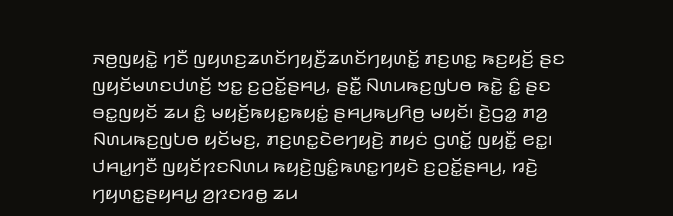ꤏꤥ꤬ꤜꤟꤢꤧ꤭ ꤚꤢꤪ ꤜꤟꤛꤢ꤬ꤘꤛꤢꤩꤚꤟꤢꤪ꤬ꤘꤛꤢꤩꤚꤟꤛꤢꤩ꤭ ꤊꤢ꤬ꤛꤢ꤭ ꤒꤢ꤬ꤟꤢꤩ꤬ ꤔꤢ ꤜꤟꤢꤩꤗꤛꤢꤓꤛꤢꤩ꤬ ꤠꤢ꤭ ꤢ꤬ꤑꤢꤩ꤭ꤔꤌꤣ꤬, ꤔꤢꤪ꤭ ꤡꤛꤣꤒꤢ꤬ꤜꤝꤥ ꤒꤢꤧ꤭ ꤢꤨ꤭ ꤔꤢ ꤋꤢ꤭ꤜꤟꤢꤩ ꤘꤣ ꤢꤨ꤭ ꤗꤟꤢꤩ꤬ꤒꤟꤢ꤭ꤒꤟꤢꤦ꤭ ꤔꤌꤣ꤬ꤒꤣ꤬ꤖꤥ꤬ ꤗꤟꤢꤩ꤯ ꤢꤧ꤬ꤞꤤ꤭ ꤊꤤ꤬ ꤡꤛꤣꤒꤢ꤬ꤜꤝꤥ ꤟꤢꤩꤗꤢ꤬, ꤊꤢ꤬ꤛꤢ꤭ꤢꤧꤕꤚꤟꤢꤧ꤬ ꤊꤟꤢꤦ ꤞꤛꤢꤩ꤭ ꤜꤟꤢꤪ꤭ ꤕꤢ꤭꤯
ꤓꤌꤣ꤭ꤚꤢꤪ ꤜꤟꤢꤩꤐꤢꤡꤛꤣ ꤒꤟꤢꤧ꤬ꤜꤢꤨ꤭ꤒꤛꤢ꤭ꤚꤟꤢꤧ ꤢ꤬ꤑꤢꤩ꤭ꤔꤌꤣ꤬, ꤙꤢꤧ꤬ ꤚꤟꤛꤢ꤭ꤔꤟꤌꤣ꤭ ꤤ꤬ꤐꤢꤙꤥ꤭ ꤘꤣ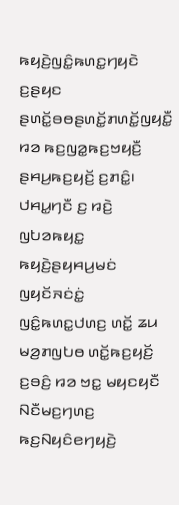ꤒꤟꤢꤧ꤬ꤜꤢꤨ꤭ꤒꤛꤢ꤭ꤚꤟꤢꤧ ꤢ꤬ꤔꤟꤢ ꤔꤛꤢꤩ꤭ꤋꤥꤔꤛꤢꤩ꤭ꤊꤛꤢꤩ꤭ꤜꤟꤢꤪ꤭ ꤙꤤ ꤒꤢ꤬ꤜꤤ꤭ꤒꤢ꤬ꤠꤟꤢꤪ꤬ ꤔꤌꤣ꤬ꤒꤢ꤬ꤟꤢꤩ꤬ ꤢ꤬ꤊꤢꤨ꤭꤯
ꤓꤌꤣ꤭ꤚꤢꤪ ꤢ꤬ ꤙꤢꤧ꤬ ꤜꤝꤤꤒꤟꤢ꤭ ꤒꤟꤢꤧ꤬ꤔꤟꤌꤣ꤬ꤗꤢꤦ ꤜꤟꤢꤩꤏꤢꤦꤢꤦ꤭ ꤜꤢꤨ꤭ꤒꤛꤢ꤭ꤓꤛꤢ꤬ ꤛꤢꤩ꤭ ꤘꤣ ꤗꤤ꤬ꤊꤜꤝꤥ ꤛꤢꤩ꤭ꤒꤢ꤬ꤟꤢꤩ꤬ ꤢ꤬ꤋꤢꤨ꤬ ꤙꤤ ꤠꤢ꤭ ꤗꤟꤢꤟꤢꤪ ꤡꤢꤪꤗꤢ꤬ꤚꤛꤢ꤬ ꤒꤢ꤬ꤡꤟꤢꤨꤕꤚꤟꤢꤧ꤬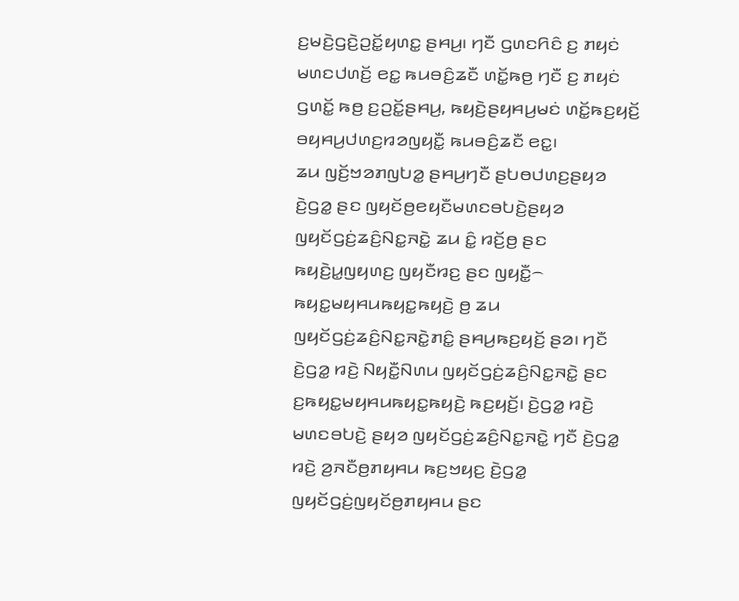ꤢ꤬ꤗꤢꤧ꤬ꤞꤢꤧ꤬ꤑꤢꤩ꤭ꤟꤛꤢ꤭ ꤔꤌꤣ꤬꤯ ꤚꤢꤪ ꤞꤛꤢꤖꤢꤨ ꤢ꤬ ꤊꤟꤢꤦ ꤗꤛꤢꤓꤛꤢꤩ꤬ ꤕꤢ꤭ ꤒꤣꤋꤢꤨ꤬ꤘꤢꤪ ꤛꤢꤩ꤭ꤒꤥ꤬ ꤚꤢꤪ ꤢ꤬ ꤊꤟꤢꤦ ꤞꤛꤢꤩ꤭ ꤒꤥ꤬ ꤢ꤬ꤑꤢꤩ꤭ꤔꤌꤣ꤬, ꤒꤟꤢꤧ꤬ꤔꤟꤌꤣ꤬ꤗꤢꤦ ꤛꤢꤩ꤭ꤒꤢ꤬ꤟꤢꤩ꤬ ꤋꤟꤌꤣ꤬ꤓꤛꤢ꤬ꤙꤤꤜꤟꤢꤪ꤭ ꤒꤣꤋꤢꤨ꤬ꤘꤢꤪ ꤕꤢ꤭꤯
ꤘꤣ ꤜꤢꤩ꤬ꤠꤤꤊꤜꤝꤤ꤭ ꤔꤌꤣ꤬ꤚꤢꤪ ꤔꤝꤥꤓꤛꤢ꤬ꤔꤟꤤ ꤢꤧ꤬ꤞꤤ꤭ ꤔꤢ ꤜꤟꤢꤩꤥ꤬ꤕꤟꤢꤪꤗꤛꤢꤋꤝꤢꤧ꤬ꤔꤟꤤ ꤜꤟꤢꤩꤞꤢꤦ꤬ꤘꤢꤨ꤬ꤡꤢ꤭ꤏꤢꤧ꤭ ꤘꤣ ꤢꤨ꤭ ꤙꤢꤩ꤬ꤥ꤬ ꤔꤢ ꤒꤟꤢꤧ꤬ꤣ꤭ꤜꤟꤛꤢ꤬ ꤜꤟꤢꤪꤙꤢ꤬ ꤔꤢ ꤜꤟꤢꤪ꤭꤮ ꤒꤟꤢ꤭ꤗꤟꤌꤣꤒꤟꤢ꤭ꤒꤟꤢꤧ꤬ ꤥ꤬ ꤘꤣ ꤜꤟꤢꤩꤞꤢꤦ꤬ꤘꤢꤨ꤬ꤡꤢ꤭ꤏꤢꤧ꤭ꤊꤢꤨ꤭ ꤔꤌꤣ꤬ꤒꤢ꤬ꤟꤢꤩ꤬ ꤔꤤ꤯ ꤚꤢꤪ ꤢꤧ꤬ꤞꤤ꤭ ꤙꤢꤧ꤬ ꤡꤟꤢꤪ꤭ꤡꤛꤣ ꤜꤟꤢꤩꤞꤢꤦ꤬ꤘꤢꤨ꤬ꤡꤢ꤭ꤏꤢꤧ꤭ ꤔꤢ ꤢ꤬ꤒꤟꤢ꤭ꤗꤟꤌꤣꤒꤟꤢ꤭ꤒꤟꤢꤧ꤬ ꤒꤢ꤬ꤟꤢꤩ꤬꤯ ꤢꤧ꤬ꤞꤤ꤭ ꤙꤢꤧ꤬ ꤗꤛꤢꤋꤝꤢꤧ꤬ ꤔꤟꤤ ꤜꤟꤢꤩꤞꤢꤦ꤬ꤘꤢꤨ꤬ꤡꤢ꤭ꤏꤢꤧ꤭ ꤚꤢꤪ ꤢꤧ꤬ꤞꤤ꤭ ꤙꤢꤧ꤬ ꤤ꤬ꤏꤢꤪꤥ꤬ꤊꤟꤌꤣ ꤒꤢ꤬ꤠꤟꤢ꤬ ꤢꤧ꤬ꤞꤤ꤭ ꤜꤟꤢꤩꤞꤢꤦ꤬ꤜꤟꤢꤩꤥ꤬ꤊꤟꤌꤣ ꤔꤢ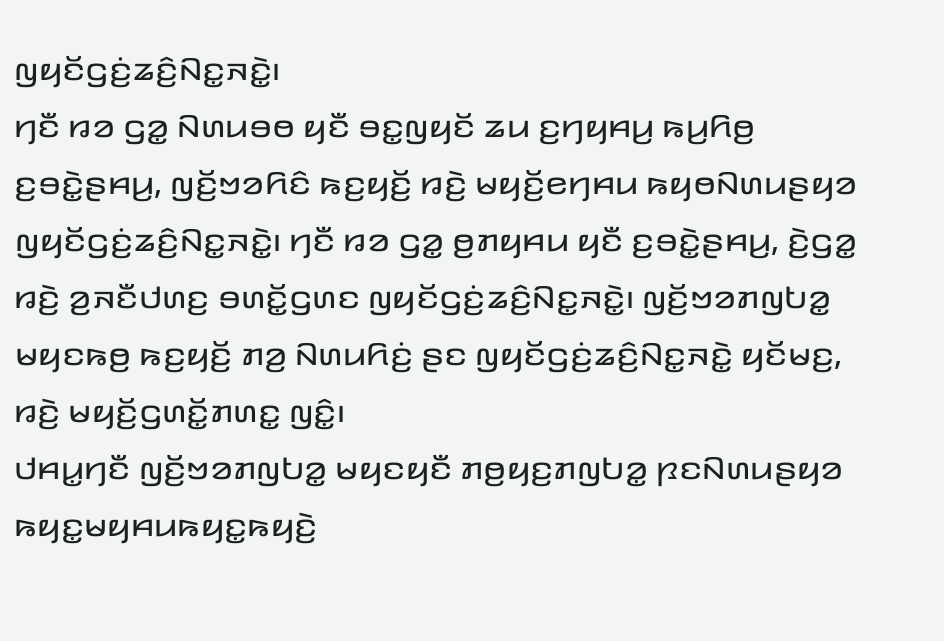ꤜꤟꤢꤩꤞꤢꤦ꤬ꤘꤢꤨ꤬ꤡꤢ꤭ꤏꤢꤧ꤭꤯
ꤚꤢꤪ ꤙꤤ ꤞꤤ꤭ ꤡꤛꤣꤋꤥ ꤟꤢꤪ ꤋꤢ꤭ꤜꤟꤢꤩ ꤘꤣ ꤢ꤬ꤚꤟꤌꤣ꤬ ꤒꤣ꤬ꤖꤥ꤬ ꤢ꤬ꤋꤢꤧ꤭ꤔꤌꤣ꤬, ꤜꤢꤩ꤬ꤠꤤꤖꤢꤨ ꤒꤢ꤬ꤟꤢꤩ꤬ ꤙꤢꤧ꤬ ꤗꤟꤢꤩ꤬ꤕꤚꤌꤣ ꤒꤟꤥꤡꤛꤣꤔꤟꤤ ꤜꤟꤢꤩꤞꤢꤦ꤬ꤘꤢꤨ꤬ꤡꤢ꤭ꤏꤢꤧ꤭꤯ ꤚꤢꤪ ꤙꤤ ꤞꤤ꤭ ꤥ꤬ꤊꤟꤌꤣ ꤟꤢꤪ ꤢ꤬ꤋꤢꤧ꤭ꤔꤌꤣ꤬, ꤢꤧ꤬ꤞꤤ꤭ ꤙꤢꤧ꤬ ꤤ꤬ꤏꤢꤪꤓꤛꤢ꤬ ꤋꤛꤢꤩ꤭ꤞꤛꤢ ꤜꤟꤢꤩꤞꤢꤦ꤬ꤘꤢꤨ꤬ꤡꤢ꤭ꤏꤢꤧ꤭꤯ ꤜꤢꤩ꤬ꤠꤤꤊꤜꤝꤤ꤭ ꤗꤟꤢꤒꤥ꤬ ꤒꤢ꤬ꤟꤢꤩ꤬ ꤊꤤ꤬ ꤡꤛꤣꤖꤢꤦ꤬ ꤔꤢ ꤜꤟꤢꤩꤞꤢꤦ꤬ꤘꤢꤨ꤬ꤡꤢ꤭ꤏꤢꤧ꤭ ꤟꤢꤩꤗꤢ꤬, ꤙꤢꤧ꤬ ꤗꤟꤢꤩ꤬ꤞꤛꤢꤩ꤭ꤊꤛꤢ꤭ ꤜꤢꤨ꤭꤯
ꤓꤌꤣ꤭ꤚꤢꤪ ꤜꤢꤩ꤬ꤠꤤꤊꤜꤝꤤ꤭ ꤗꤟꤢꤟꤢꤪ ꤊꤥ꤬ꤟꤢ꤬ꤊꤜꤝꤤ꤭ ꤐꤢꤡꤛꤣꤔꤟꤤ ꤒꤟꤢ꤭ꤗꤟꤌꤣꤒꤟꤢ꤭ꤒꤟꤢꤧ꤬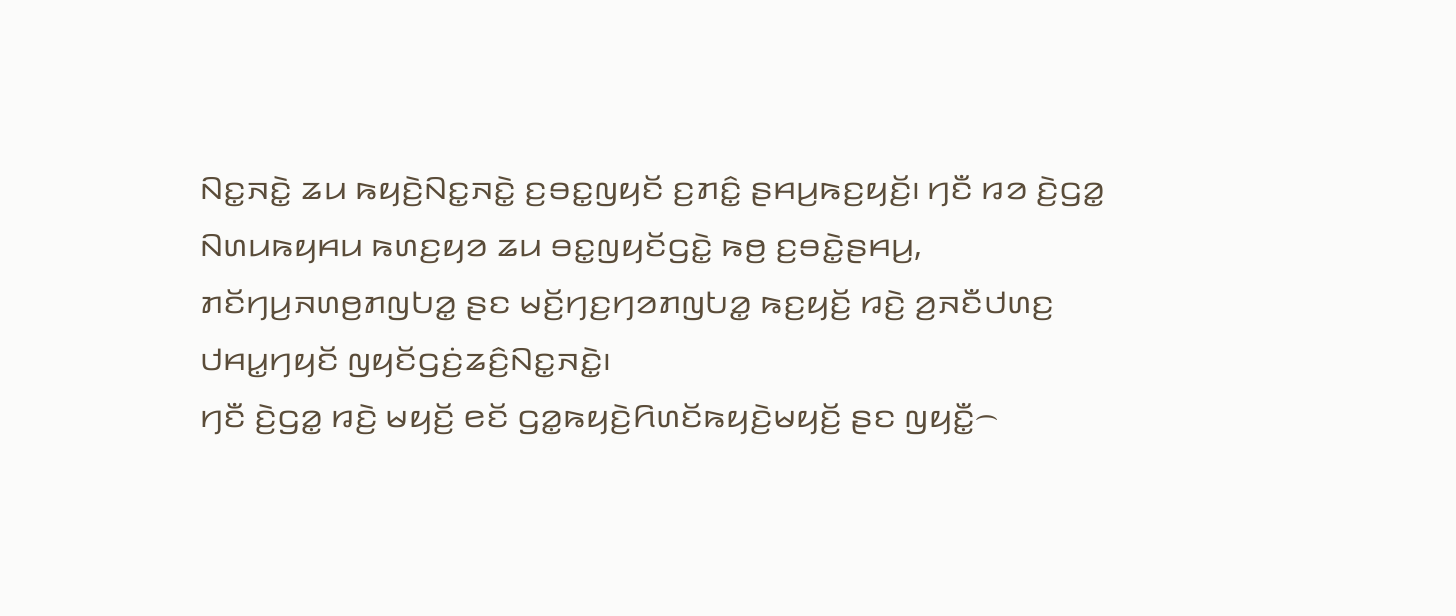ꤡꤢ꤭ꤏꤢꤧ꤭ ꤘꤣ ꤒꤟꤢꤧ꤬ꤡꤢ꤭ꤏꤢꤧ꤭ ꤢ꤬ꤋꤢ꤭ꤜꤟꤢꤩ ꤢ꤬ꤊꤢꤨ꤭ ꤔꤌꤣ꤬ꤒꤢ꤬ꤟꤢꤩ꤬꤯ ꤚꤢꤪ ꤙꤤ ꤢꤧ꤬ꤞꤤ꤭ ꤡꤛꤣꤒꤟꤌꤣ ꤒꤛꤢ꤬ꤟꤤ ꤘꤣ ꤋꤢ꤭ꤜꤟꤢꤩꤞꤢꤧ꤭ ꤒꤥ꤬ ꤢ꤬ꤋꤢꤧ꤭ꤔꤌꤣ꤬, ꤊꤢꤩꤚꤣ꤬ꤏꤛꤥ꤬ꤊꤜꤝꤤ꤭ ꤔꤢ ꤗꤢꤩ꤬ꤚꤢ꤬ꤚꤤꤊꤜꤝꤤ꤭ ꤒꤢ꤬ꤟꤢꤩ꤬ ꤙꤢꤧ꤬ ꤤ꤬ꤏꤢꤪꤓꤛꤢ꤬ ꤓꤌꤣ꤭ꤚꤟꤢꤩ ꤜꤟꤢꤩꤞꤢꤦ꤬ꤘꤢꤨ꤬ꤡꤢ꤭ꤏꤢꤧ꤭꤯
ꤚꤢꤪ ꤢꤧ꤬ꤞꤤ꤭ ꤙꤢꤧ꤬ ꤗꤟꤢꤩ꤬ ꤕꤢꤩ ꤞꤤ꤭ꤒꤟꤢꤧ꤬ꤖꤛꤢꤩꤒꤟꤢꤧ꤬ꤗꤟꤢꤩ꤬ ꤔꤢ ꤜꤟꤢꤪ꤭꤮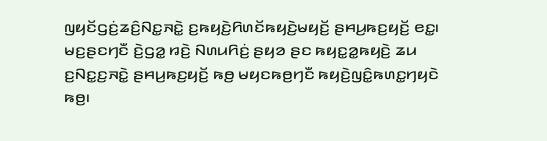ꤜꤟꤢꤩꤞꤢꤦ꤬ꤘꤢꤨ꤬ꤡꤢ꤭ꤏꤢꤧ꤭ ꤢ꤬ꤒꤟꤢꤧ꤬ꤖꤛꤢꤩꤒꤟꤢꤧ꤬ꤗꤟꤢꤩ꤬ ꤔꤌꤣ꤬ꤒꤢ꤬ꤟꤢꤩ꤬ ꤕꤢ꤭꤯ ꤗꤢ꤬ꤔꤢꤚꤢꤪ ꤢꤧ꤬ꤞꤤ꤭ ꤙꤢꤧ꤬ ꤡꤛꤣꤖꤢꤦ꤬ ꤔꤟꤤ ꤔꤢ ꤒꤟꤢ꤭ꤤ꤭ꤒꤟꤢꤧ꤬ ꤘꤣ ꤢ꤬ꤡꤢ꤭ꤢ꤬ꤏꤢꤧ꤭ ꤔꤌꤣ꤬ꤒꤢ꤬ꤟꤢꤩ꤬ ꤒꤥ꤬ ꤗꤟꤢꤒꤥ꤬ꤚꤢꤪ ꤒꤟꤢꤧ꤬ꤜꤢꤨ꤭ꤒꤛꤢ꤭ꤚꤟꤢꤧ ꤒꤥ꤬꤯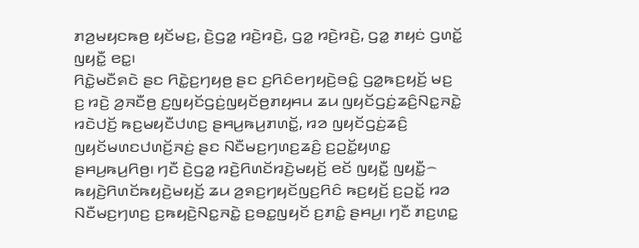ꤊꤤ꤬ꤗꤟꤢꤒꤥ꤬ ꤟꤢꤩꤗꤢ꤬, ꤢꤧ꤬ꤞꤤ꤭ ꤙꤢꤧ꤬ꤙꤢꤧ꤬, ꤞꤤ꤭ ꤙꤢꤧ꤬ꤙꤢꤧ꤬, ꤞꤤ꤭ ꤊꤟꤢꤦ ꤞꤛꤢꤩ꤭ ꤜꤟꤢꤪ꤭ ꤕꤢ꤭꤯
ꤖꤢꤧ꤭ꤗꤢꤪꤎꤢꤧ ꤔꤢ ꤖꤢꤧ꤭ꤢ꤬ꤚꤟꤥ꤬ ꤔꤢ ꤢ꤬ꤖꤢꤨꤕꤚꤟꤢꤧ꤬ꤋꤢꤨ꤭ ꤞꤤ꤭ꤒꤢ꤬ꤟꤢꤩ꤬ ꤗꤢ꤬ ꤢ꤬ ꤙꤢꤧ꤬ ꤤ꤬ꤏꤢꤪꤥ꤬ ꤢ꤬ꤜꤟꤢꤩꤞꤢꤦ꤬ꤜꤟꤢꤩꤥ꤬ꤊꤟꤌꤣ ꤘꤣ ꤜꤟꤢꤩꤞꤢꤦ꤬ꤘꤢꤨ꤬ꤡꤢ꤭ꤏꤢꤧ꤭ ꤙꤢꤧꤓꤢꤩ꤬ ꤒꤢ꤬ꤗꤟꤢꤪꤓꤛꤢ꤬ ꤔꤌꤣ꤬ꤒꤣ꤬ꤊꤛꤢꤩ꤭, ꤙꤤ ꤜꤟꤢꤩꤞꤢꤦ꤬ꤘꤢꤨ꤬ ꤜꤟꤢꤩꤗꤛꤢꤓꤛꤢꤩ꤬ꤏꤢꤦ꤬ ꤔꤢ ꤡꤢꤪꤗꤢ꤬ꤚꤛꤢ꤬ꤘꤢꤨ꤬ ꤢ꤬ꤑꤢꤩ꤭ꤟꤛꤢ꤭ ꤔꤌꤣ꤬ꤒꤣ꤬ꤖꤥ꤬꤯ ꤚꤢꤪ ꤢꤧ꤬ꤞꤤ꤭ ꤙꤢꤧ꤬ꤖꤛꤢꤩꤙꤢꤧ꤬ꤗꤟꤢꤩ꤬ ꤕꤢꤩ ꤜꤟꤢꤪ꤭ ꤜꤟꤢꤪ꤭꤮ ꤒꤟꤢꤧ꤬ꤖꤛꤢꤩꤒꤟꤢꤧ꤬ꤗꤟꤢꤩ꤬ ꤘꤣ ꤤ꤬ꤎꤢ꤬ꤚꤟꤢꤩꤜꤢ꤬ꤖꤢꤨ ꤒꤢ꤬ꤟꤢꤩ꤬ ꤢ꤬ꤑꤢꤩ꤭ ꤙꤤ ꤡꤢꤪꤗꤢ꤬ꤚꤛꤢ꤬ ꤢ꤬ꤒꤟꤢꤧ꤬ꤡꤢ꤭ꤏꤢꤧ꤭ ꤢ꤬ꤋꤢ꤭ꤜꤟꤢꤩ ꤢ꤬ꤊꤢꤨ꤭ ꤔꤌꤣ꤬꤯ ꤚꤢꤪ ꤊꤢ꤬ꤛꤢ꤭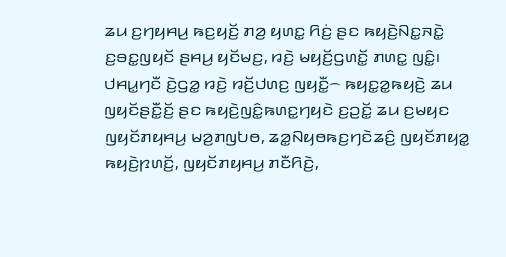ꤘꤣ ꤢ꤬ꤚꤟꤌꤣ꤬ ꤒꤢ꤬ꤟꤢꤩ꤬ ꤊꤤ꤬ ꤟꤛꤢ꤭ ꤖꤢꤦ꤬ ꤔꤢ ꤒꤟꤢꤧ꤬ꤡꤢ꤭ꤏꤢꤧ꤭ ꤢ꤬ꤋꤢ꤭ꤜꤟꤢꤩ ꤔꤌꤣ꤬ ꤟꤢꤩꤗꤢ꤬, ꤙꤢꤧ꤬ ꤗꤟꤢꤩ꤬ꤞꤛꤢꤩ꤭ ꤊꤛꤢ꤭ ꤜꤢꤨ꤭꤯
ꤓꤌꤣ꤭ꤚꤢꤪ ꤢꤧ꤬ꤞꤤ꤭ ꤙꤢꤧ꤬ ꤙꤢꤩ꤬ꤓꤛꤢ꤬ ꤜꤟꤢꤪ꤭꤮ ꤒꤟꤢ꤭ꤤ꤭ꤒꤟꤢꤧ꤬ ꤘꤣ ꤜꤟꤢꤩꤔꤢꤪ꤭ꤢꤩ꤬ ꤔꤢ ꤒꤟꤢꤧ꤬ꤜꤢꤨ꤭ꤒꤛꤢ꤭ꤚꤟꤢꤧ ꤢ꤬ꤑꤢꤩ꤭ ꤘꤣ ꤢ꤬ꤗꤟꤢ ꤜꤟꤢꤩꤊꤟꤌꤣ꤬ ꤗꤤ꤬ꤊꤜꤝꤥ, ꤘꤤ꤭ꤡꤟꤥꤒꤢ꤬ꤚꤢꤧꤘꤢꤨ꤬ ꤜꤟꤢꤩꤊꤟꤤ꤭ ꤒꤟꤢꤧ꤬ꤐꤛꤢꤩ꤬, ꤜꤟꤢꤩꤊꤟꤌꤣ꤬ ꤊꤢꤪꤖꤢꤧ꤬,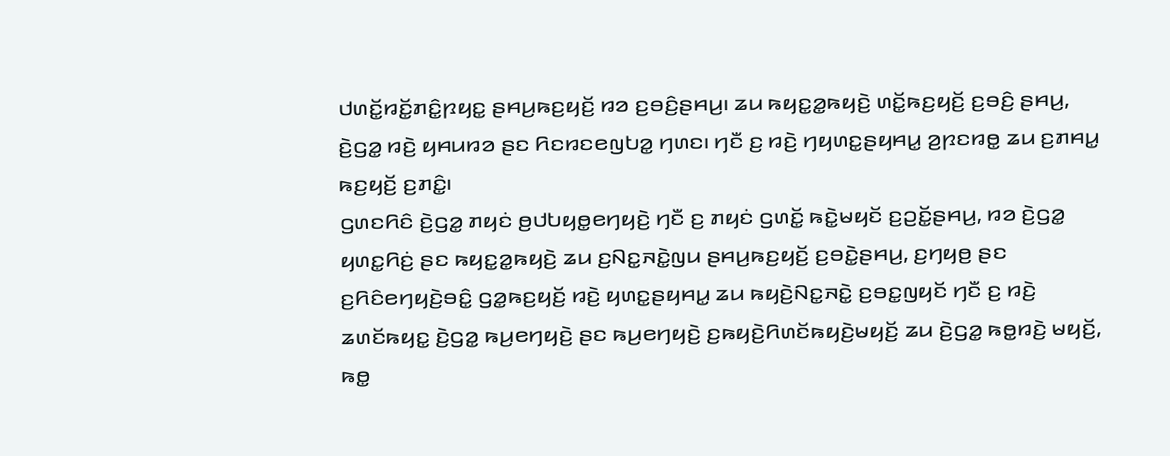ꤓꤛꤢꤩ꤭ꤙꤢꤩ꤭ꤊꤢꤨ꤭ꤐꤟꤢ꤭ ꤔꤌꤣ꤬ꤒꤢ꤬ꤟꤢꤩ꤬ ꤙꤤ ꤢ꤬ꤋꤢꤨ꤬ꤔꤌꤣ꤬꤯ ꤘꤣ ꤒꤟꤢ꤭ꤤ꤭ꤒꤟꤢꤧ꤬ ꤛꤢꤩ꤭ꤒꤢ꤬ꤟꤢꤩ꤬ ꤢ꤬ꤋꤢꤨ꤬ ꤔꤌꤣ꤬, ꤢꤧ꤬ꤞꤤ꤭ ꤙꤢꤧ꤬ ꤟꤌꤣꤙꤤ ꤔꤢ ꤖꤢꤙꤢꤕꤜꤝꤤ꤭ ꤚꤛꤢ꤯ ꤚꤢꤪ ꤢ꤬ ꤙꤢꤧ꤬ ꤚꤟꤛꤢ꤭ꤔꤟꤌꤣ꤭ ꤤ꤬ꤐꤢꤙꤥ꤭ ꤘꤣ ꤢ꤬ꤊꤌꤣ꤭ ꤒꤢ꤬ꤟꤢꤩ꤬ ꤢ꤬ꤊꤢꤨ꤭꤯
ꤞꤛꤢꤖꤢꤨ ꤢꤧ꤬ꤞꤤ꤭ ꤊꤟꤢꤦ ꤥ꤬ꤓꤝꤟꤥ꤭ꤕꤚꤟꤢꤧ꤬ ꤚꤢꤪ ꤢ꤬ ꤊꤟꤢꤦ ꤞꤛꤢꤩ꤭ ꤒꤢꤧ꤭ꤗꤟꤢꤩ ꤢ꤬ꤑꤢꤩ꤭ꤔꤌꤣ꤬, ꤙꤤ ꤢꤧ꤬ꤞꤤ꤭ ꤟꤛꤢ꤭ꤖꤢꤦ꤬ ꤔꤢ ꤒꤟꤢ꤭ꤤ꤭ꤒꤟꤢꤧ꤬ ꤘꤣ ꤢ꤬ꤡꤢ꤭ꤏꤢꤧ꤭ꤜꤣ ꤔꤌꤣ꤬ꤒꤢ꤬ꤟꤢꤩ꤬ ꤢ꤬ꤋꤢꤧ꤭ꤔꤌꤣ꤬, ꤢ꤬ꤚꤟꤥ꤬ ꤔꤢ ꤢ꤬ꤖꤢꤨꤕꤚꤟꤢꤧ꤬ꤋꤢꤨ꤭ ꤞꤤ꤭ꤒꤢ꤬ꤟꤢꤩ꤬ ꤙꤢꤧ꤬ ꤟꤛꤢ꤭ꤔꤟꤌꤣ꤭ ꤘꤣ ꤒꤟꤢꤧ꤬ꤡꤢ꤭ꤏꤢꤧ꤭ ꤢ꤬ꤋꤢ꤭ꤜꤟꤢꤩ ꤚꤢꤪ ꤢ꤬ ꤙꤢꤧ꤬ ꤘꤛꤢꤩꤒꤟꤢ꤭ ꤢꤧ꤬ꤞꤤ꤭ ꤒꤣ꤬ꤕꤚꤟꤢꤧ꤬ ꤔꤢ ꤒꤣ꤬ꤕꤚꤟꤢꤧ꤬ ꤢ꤬ꤒꤟꤢꤧ꤬ꤖꤛꤢꤩꤒꤟꤢꤧ꤬ꤗꤟꤢꤩ꤬ ꤘꤣ ꤢꤧ꤬ꤞꤤ꤭ ꤒꤥ꤭ꤙꤢꤧ꤬ ꤗꤟꤢꤩ꤬, ꤒꤥ꤭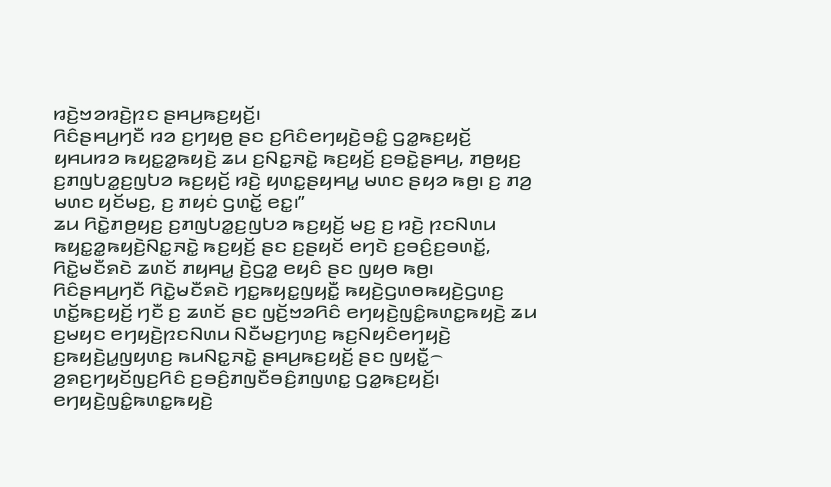ꤙꤢꤧ꤬ꤠꤤꤙꤢꤧ꤬ꤐꤢ ꤔꤌꤣ꤬ꤒꤢ꤬ꤟꤢꤩ꤬꤯
ꤖꤢꤨꤔꤌꤣ꤬ꤚꤢꤪ ꤙꤤ ꤢ꤬ꤚꤟꤥ꤬ ꤔꤢ ꤢ꤬ꤖꤢꤨꤕꤚꤟꤢꤧ꤬ꤋꤢꤨ꤭ ꤞꤤ꤭ꤒꤢ꤬ꤟꤢꤩ꤬ ꤟꤌꤣꤙꤤ ꤒꤟꤢ꤭ꤤ꤭ꤒꤟꤢꤧ꤬ ꤘꤣ ꤢ꤬ꤡꤢ꤭ꤏꤢꤧ꤭ ꤒꤢ꤬ꤟꤢꤩ꤬ ꤢ꤬ꤋꤢꤧ꤭ꤔꤌꤣ꤬, ꤊꤥ꤬ꤟꤢ꤬ ꤢ꤬ꤊꤜꤝꤤ꤭ꤢ꤬ꤜꤝꤤ ꤒꤢ꤬ꤟꤢꤩ꤬ ꤙꤢꤧ꤬ ꤟꤛꤢ꤭ꤔꤟꤌꤣ꤭ ꤗꤛꤢ ꤔꤟꤤ ꤒꤥ꤬꤯ ꤢ꤬ ꤊꤤ꤬ ꤗꤛꤢ ꤟꤢꤩꤗꤢ꤬, ꤢ꤬ ꤊꤟꤢꤦ ꤞꤛꤢꤩ꤭ ꤕꤢ꤭꤯”
ꤘꤣ ꤖꤢꤧ꤭ꤊꤥ꤬ꤟꤢ꤬ ꤢ꤬ꤊꤜꤝꤤ꤭ꤢ꤬ꤜꤝꤤ ꤒꤢ꤬ꤟꤢꤩ꤬ ꤗꤢ꤬ ꤢ꤬ ꤙꤢꤧ꤬ ꤐꤢꤡꤛꤣ ꤒꤟꤢ꤭ꤤ꤭ꤒꤟꤢꤧ꤬ꤡꤢ꤭ꤏꤢꤧ꤭ ꤒꤢ꤬ꤟꤢꤩ꤬ ꤔꤢ ꤢ꤬ꤔꤟꤢꤩ ꤕꤚꤢꤧ ꤢ꤬ꤋꤢꤨ꤬ꤢ꤬ꤋꤛꤢꤩ꤭, ꤖꤢꤧ꤭ꤗꤢꤪꤎꤢꤧ ꤘꤛꤢꤩ ꤊꤟꤌꤣ꤭ ꤢꤧ꤬ꤞꤤ꤭ ꤕꤟꤢꤨ ꤔꤢ ꤜꤟꤥ ꤒꤥ꤬꤯
ꤖꤢꤨꤔꤌꤣ꤬ꤚꤢꤪ ꤖꤢꤧ꤭ꤗꤢꤪꤎꤢꤧ ꤚꤢ꤭ꤒꤟꤢ꤭ꤜꤟꤢꤪ꤭ ꤒꤟꤢꤧ꤬ꤞꤛꤥꤒꤟꤢꤧ꤬ꤞꤛꤢ꤬ ꤛꤢꤩ꤭ꤒꤢ꤬ꤟꤢꤩ꤬ ꤚꤢꤪ ꤢ꤬ ꤘꤛꤢꤩ ꤔꤢ ꤜꤢꤩ꤬ꤠꤤꤖꤢꤨ ꤕꤚꤟꤢꤧ꤬ꤜꤢꤨ꤭ꤒꤛꤢ꤭ꤒꤟꤢꤧ꤬ ꤘꤣ ꤢ꤬ꤗꤟꤢ ꤕꤚꤟꤢꤧ꤬ꤐꤢꤡꤛꤣ ꤡꤢꤪꤗꤢ꤬ꤚꤛꤢ꤬ ꤒꤢ꤬ꤡꤟꤢꤨꤕꤚꤟꤢꤧ꤬ ꤢ꤬ꤒꤟꤢꤧ꤬ꤣ꤭ꤜꤟꤛꤢ꤬ ꤒꤣꤡꤢ꤭ꤏꤢꤧ꤭ ꤔꤌꤣ꤬ꤒꤢ꤬ꤟꤢꤩ꤬ ꤔꤢ ꤜꤟꤢꤪ꤭꤮ ꤤ꤬ꤎꤢ꤬ꤚꤟꤢꤩꤜꤢ꤬ꤖꤢꤨ ꤢ꤬ꤋꤢꤨ꤬ꤊꤜꤢꤪꤋꤢꤨ꤬ꤊꤜꤛꤢ꤭ ꤞꤤ꤭ꤒꤢ꤬ꤟꤢꤩ꤬꤯
ꤕꤚꤟꤢꤧ꤬ꤜꤢꤨ꤭ꤒꤛꤢ꤭ꤒꤟꤢꤧ꤬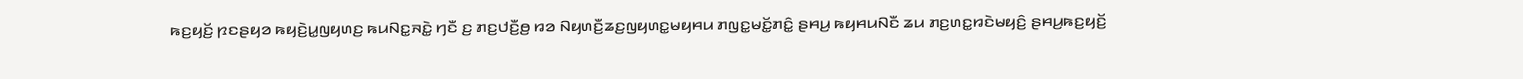ꤒꤢ꤬ꤟꤢꤩ꤬ ꤐꤢꤔꤟꤤ ꤒꤟꤢꤧ꤬ꤣ꤭ꤜꤟꤛꤢ꤬ ꤒꤣꤡꤢ꤭ꤏꤢꤧ꤭ ꤚꤢꤪ ꤢ꤬ ꤊꤢ꤬ꤓꤢꤪ꤬ꤥ꤬ ꤙꤤ ꤡꤟꤛꤢꤪ꤬ꤘꤢ꤬ꤜꤟꤛꤢ꤭ꤗꤟꤌꤣ ꤊꤜꤢ꤭ꤗꤢꤩ꤭ꤊꤢꤨ꤭ ꤔꤌꤣ꤬ ꤒꤟꤌꤣꤡꤢꤪ ꤘꤣ ꤊꤢ꤬ꤛꤢ꤭ꤙꤢꤧꤗꤟꤢꤨ꤬ ꤔꤌꤣ꤬ꤒꤢ꤬ꤟꤢꤩ꤬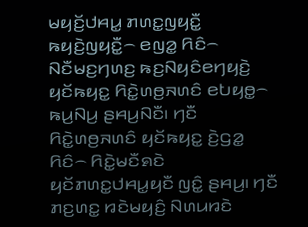ꤗꤟꤢꤩ꤬ꤓꤌꤣ꤭ ꤊꤛꤢ꤭ꤜꤟꤢꤪ꤭ ꤒꤟꤢꤧ꤬ꤜꤟꤢꤪ꤭꤮ ꤕꤜꤤ꤭ ꤖꤢꤨ꤮ ꤡꤢꤪꤗꤢ꤬ꤚꤛꤢ꤬ ꤒꤢ꤬ꤡꤟꤢꤨꤕꤚꤟꤢꤧ꤬ ꤟꤢꤩꤒꤟꤢ꤭ ꤖꤢꤧ꤭ꤛꤥ꤬ꤏꤛꤢꤨ ꤕꤝꤟꤥ꤭꤮ ꤒꤣ꤬ꤡꤣ꤬ ꤔꤌꤣ꤬ꤡꤢꤪ꤯ ꤚꤢꤪ ꤖꤢꤧ꤭ꤛꤥ꤬ꤏꤛꤢꤨ ꤟꤢꤩꤒꤟꤢ꤭ ꤢꤧ꤬ꤞꤤ꤭ ꤖꤢꤨ꤮ ꤖꤢꤧ꤭ꤗꤢꤪꤎꤢꤧ ꤟꤢꤩꤊꤛꤢ꤭ꤓꤌꤣ꤭ꤟꤢꤪ ꤜꤢꤨ꤭ ꤔꤌꤣ꤬꤯ ꤚꤢꤪ ꤊꤢ꤬ꤛꤢ꤭ ꤙꤢꤧꤗꤟꤢꤨ꤬ ꤡꤛꤣꤙꤢꤧ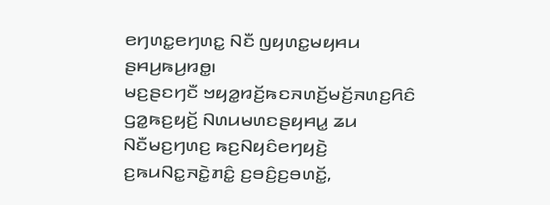ꤕꤚꤛꤢ꤭ꤕꤚꤛꤢ꤭ ꤡꤢꤪ ꤜꤟꤛꤢ꤭ꤗꤟꤌꤣ ꤔꤌꤣ꤬ꤒꤣ꤬ꤙꤥ꤭꤯
ꤗꤢ꤬ꤔꤢꤚꤢꤪ ꤠꤟꤤ꤭ꤙꤢꤩ꤬ꤒꤢꤏꤛꤢꤩ꤬ꤗꤢꤩ꤬ꤏꤛꤢ꤬ꤖꤢꤨ ꤞꤤ꤭ꤒꤢ꤬ꤟꤢꤩ꤬ ꤡꤛꤣꤗꤛꤢꤔꤟꤌꤣ꤭ ꤘꤣ ꤡꤢꤪꤗꤢ꤬ꤚꤛꤢ꤬ ꤒꤢ꤬ꤡꤟꤢꤨꤕꤚꤟꤢꤧ꤬ ꤢ꤬ꤒꤣꤡꤢ꤭ꤏꤢꤧ꤭ꤊꤢꤨ꤭ ꤢ꤬ꤋꤢꤨ꤬ꤢ꤬ꤋꤛꤢꤩ꤭,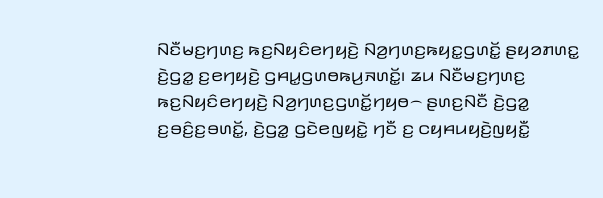ꤡꤢꤪꤗꤢ꤬ꤚꤛꤢ꤬ ꤒꤢ꤬ꤡꤟꤢꤨꤕꤚꤟꤢꤧ꤬ ꤡꤤ꤬ꤚꤛꤢ꤬ꤒꤟꤢ꤭ꤞꤛꤢꤩ꤭ ꤔꤟꤤꤊꤛꤢ꤭ ꤢꤧ꤬ꤞꤤ꤭ ꤢ꤬ꤕꤚꤟꤢꤧ꤬ ꤞꤌꤣ꤭ꤞꤛꤥꤒꤣ꤬ꤏꤛꤢꤩ꤭꤯ ꤘꤣ ꤡꤢꤪꤗꤢ꤬ꤚꤛꤢ꤬ ꤒꤢ꤬ꤡꤟꤢꤨꤕꤚꤟꤢꤧ꤬ ꤡꤤ꤬ꤚꤛꤢ꤬ꤞꤛꤢꤩ꤭ꤚꤟꤥ꤮ ꤔꤛꤢ꤬ꤡꤢꤪ ꤢꤧ꤬ꤞꤤ꤭ ꤢ꤬ꤋꤢꤨ꤬ꤢ꤬ꤋꤛꤢꤩ꤭, ꤢꤧ꤬ꤞꤤ꤭ ꤞꤢꤧꤕꤜꤟꤢꤧ꤭ ꤚꤢꤪ ꤢ꤬ ꤍꤟꤌꤣꤟꤢꤧ꤬ꤜꤟꤢꤪ꤭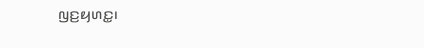ꤜꤢ꤬ꤟꤛꤢ꤭꤯